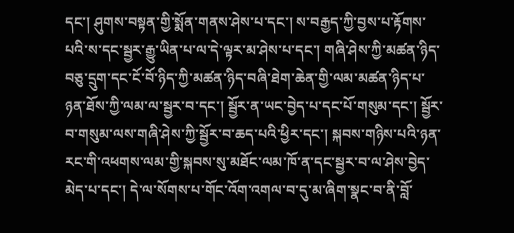དང་། ཤུགས་བསྟན་གྱི་སྨོན་གནས་ཤེས་པ་དང་། ས་བརྒྱད་ཀྱི་བྱས་པ་རྟོགས་པའི་ས་དང་སྦྱར་རྒྱུ་ཡིན་པ་ལ་དེ་ལྟར་མ་ཤེས་པ་དང་། གཞི་ཤེས་ཀྱི་མཚན་ཉིད་བཅུ་དྲུག་དང་ངོ་བོ་ཉིད་ཀྱི་མཚན་ཉིད་བཞི་ཐེག་ཆེན་གྱི་ལམ་མཚན་ཉིད་པ་ཉན་ཐོས་ཀྱི་ལམ་ལ་སྦྱར་བ་དང་། སྦྱོར་ན་ཡང་བྱེད་པ་དང་པོ་གསུམ་དང་། སྦྱོར་བ་གསུམ་ལས་གཞི་ཤེས་ཀྱི་སྦྱོར་བ་ཆད་པའི་ཕྱིར་དང་། སྐབས་གཉིས་པའི་ཉན་རང་གི་འཕགས་ལམ་གྱི་སྐབས་སུ་མཐོང་ལམ་ཁོ་ན་དང་སྦྱར་བ་ལ་ཤེས་བྱེད་མེད་པ་དང་། དེ་ལ་སོགས་པ་གོང་འོག་འགལ་བ་དུ་མ་ཞིག་སྣང་བ་ནི་བློ་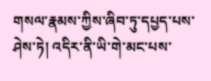གསལ་རྣམས་ཀྱིས་ཞིབ་ཏུ་དཔྱད་པས་ཤེས་ཏེ། འདིར་ནི་ཡི་གེ་མང་པས་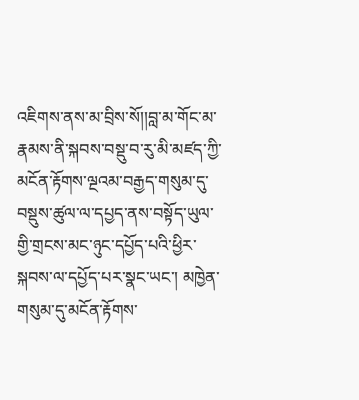འཇིགས་ནས་མ་བྲིས་སོ།།བླ་མ་གོང་མ་རྣམས་ནི་སྐབས་བསྡུ་བ་རུ་མི་མཛད་ཀྱི་མངོན་རྟོགས་ལྔའམ་བརྒྱད་གསུམ་དུ་བསྡུས་ཚུལ་ལ་དཔྱད་ནས་བསྟོད་ཡུལ་གྱི་གྲངས་མང་ཉུང་དཔྱོད་པའི་ཕྱིར་སྐབས་ལ་དཔྱོད་པར་སྣང་ཡང་། མཁྱེན་གསུམ་དུ་མངོན་རྟོགས་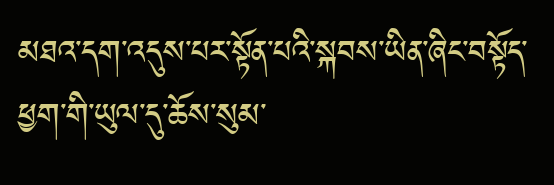མཐའ་དག་འདུས་པར་སྟོན་པའི་སྐབས་ཡིན་ཞིང་བསྟོད་ཕྱག་གི་ཡུལ་དུ་ཆོས་སུམ་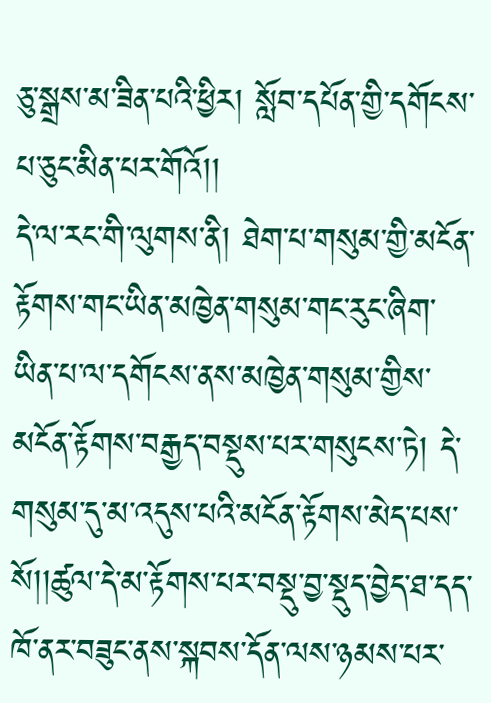ཅུ་སྒྲས་མ་ཟིན་པའི་ཕྱིར། སློབ་དཔོན་གྱི་དགོངས་པ་ཅུང་མིན་པར་གོའོ།།
དེ་ལ་རང་གི་ལུགས་ནི། ཐེག་པ་གསུམ་གྱི་མངོན་རྟོགས་གང་ཡིན་མཁྱེན་གསུམ་གང་རུང་ཞིག་ཡིན་པ་ལ་དགོངས་ནས་མཁྱེན་གསུམ་གྱིས་མངོན་རྟོགས་བརྒྱད་བསྡུས་པར་གསུངས་ཏེ། དེ་གསུམ་དུ་མ་འདུས་པའི་མངོན་རྟོགས་མེད་པས་སོ།།ཚུལ་དེ་མ་རྟོགས་པར་བསྡུ་བྱ་སྡུད་བྱེད་ཐ་དད་ཁོ་ནར་བཟུང་ནས་སྐབས་དོན་ལས་ཉམས་པར་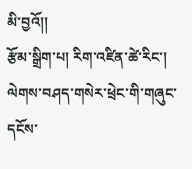མི་བྱའོ།།
རྩོམ་སྒྲིག་པ། རིག་འཛིན་ཚེ་རིང་།
ལེགས་བཤད་གསེར་ཕྲེང་གི་གཞུང་དངོས་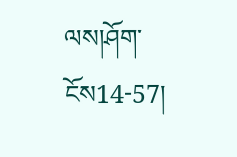ལས།ཤོག་ངོས14-57།